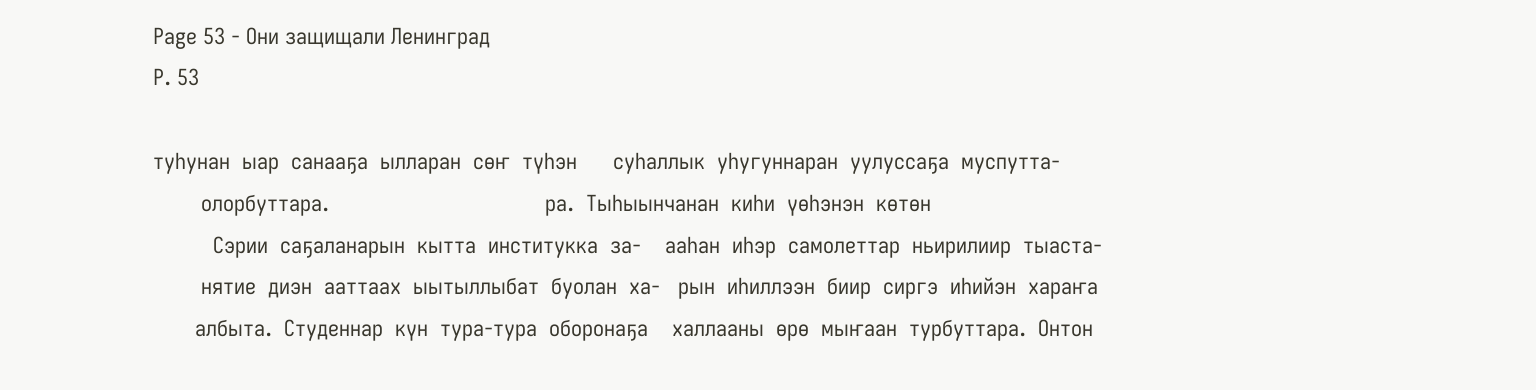Page 53 - Они защищали Ленинград
P. 53

туһунан  ыар  санааҕа  ылларан  сөҥ  түһэн      суһаллык  уһугуннаран  уулуссаҕа  муспутта-
        олорбуттара.                                    ра.  Тыһыынчанан  киһи  үөһэнэн  көтөн
          Сэрии  саҕаланарын  кытта  институкка  за-    ааһан  иһэр  самолеттар  ньирилиир  тыаста-
        нятие  диэн  ааттаах  ыытыллыбат  буолан  ха-   рын  иһиллээн  биир  сиргэ  иһийэн  хараҥа
       албыта.  Студеннар  күн  тура-тура  оборонаҕа    халлааны  өрө  мыҥаан  турбуттара.  Онтон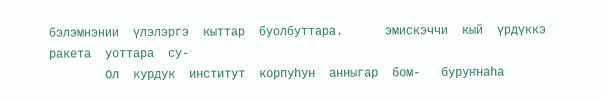бэлэмнэнии  үлэлэргэ  кыттар  буолбуттара.      эмискэччи  кый  үрдүккэ  ракета  уоттара  су-
        Ол  курдук  институт  корпуһун  анныгар  бом-   буруҥнаһа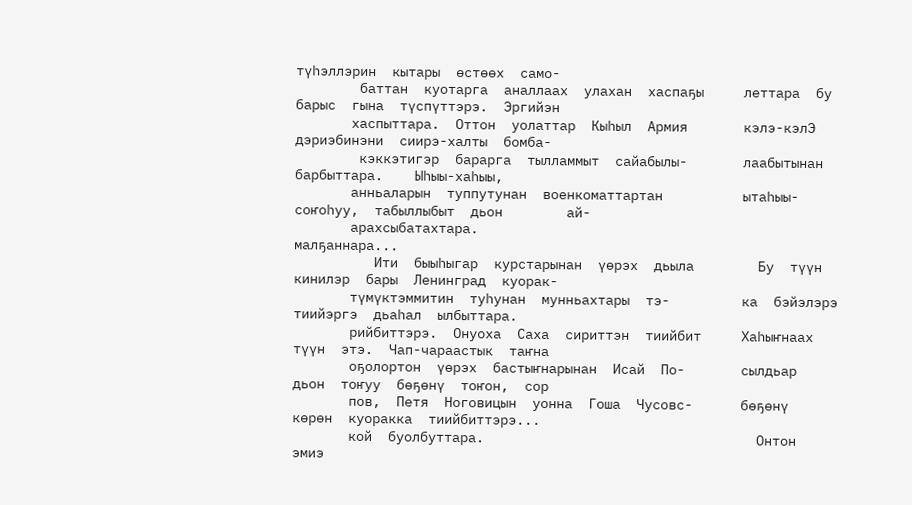түһэллэрин  кытары  өстөөх  само-
        баттан  куотарга  аналлаах  улахан  хаспаҕы     леттара  бу  барыс  гына  түспүттэрэ.  Эргийэн
       хаспыттара.  Оттон  уолаттар  Кыһыл  Армия       кэлэ-кэлЭ  дэриэбинэни  сиирэ-халты  бомба-
        кэккэтигэр  барарга  тылламмыт  сайабылы-       лаабытынан     барбыттара.    Ыһыы-хаһыы,
       анньаларын  туппутунан  военкоматтартан          ытаһыы-соҥоһуу,  табыллыбыт  дьон        ай-
       арахсыбатахтара.                                 малҕаннара...
          Ити  быыһыгар  курстарынан  үөрэх  дьыла        Бу  түүн  кинилэр  бары  Ленинград  куорак-
       түмүктэммитин  туһунан  мунньахтары  тэ-         ка  бэйэлэрэ  тиийэргэ  дьаһал  ылбыттара.
       рийбиттэрэ.  Онуоха  Саха  сириттэн  тиийбит     Хаһыҥнаах  түүн  этэ.  Чап-чараастык  таҥна
       оҕолортон  үөрэх  бастыҥнарынан  Исай  По-       сылдьар  дьон  тоҥуу  бөҕөнү  тоҥон,  сор
       пов,  Петя  Ноговицын  уонна  Гоша  Чусовс-      бөҕөнү  көрөн  куоракка  тиийбиттэрэ...
       кой  буолбуттара.                                  Онтон  эмиэ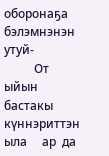оборонаҕа  бэлэмнэнэн  утуй-
          От   ыйын  бастакы     күннэриттэн    ыла     ар  да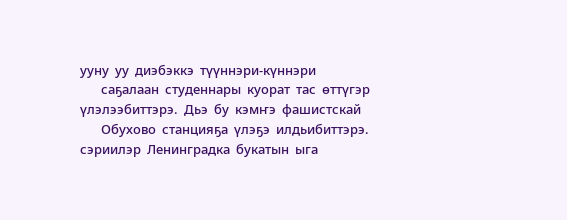ууну  уу  диэбэккэ  түүннэри-күннэри
       саҕалаан  студеннары  куорат  тас  өттүгэр       үлэлээбиттэрэ.  Дьэ  бу  кэмҥэ  фашистскай
       Обухово  станцияҕа  үлэҕэ  илдьибиттэрэ.         сэриилэр  Ленинградка  букатын  ыга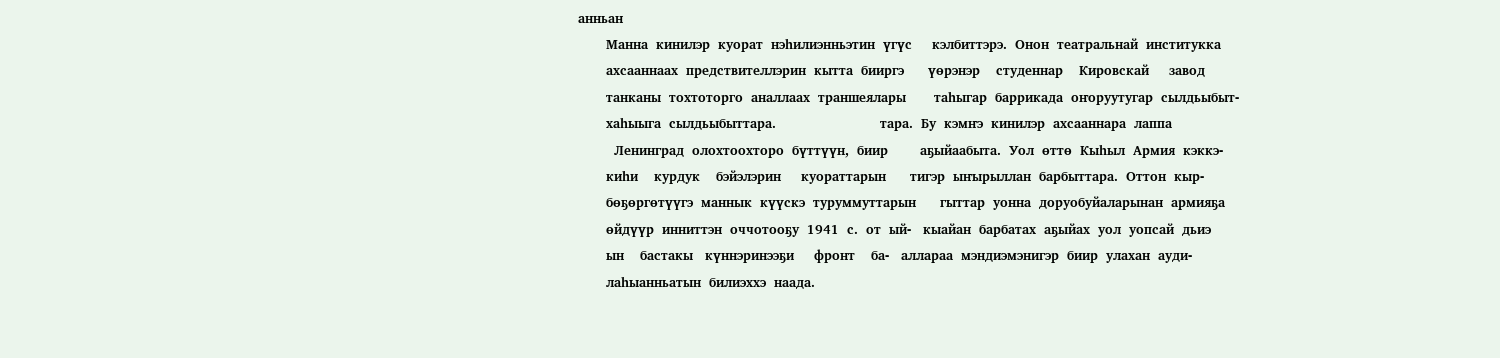анньан
       Манна  кинилэр  куорат  нэһилиэнньэтин  үгүс     кэлбиттэрэ.  Онон  театральнай  институкка
       ахсааннаах  предствителлэрин  кытта  бииргэ      үөрэнэр    студеннар    Кировскай     завод
       танканы  тохтоторго  аналлаах  траншеялары       таһыгар  баррикада  оҥоруутугар  сылдьыбыт-
       хаһыыга  сылдьыбыттара.                          тара.  Бу  кэмҥэ  кинилэр  ахсааннара  лаппа
         Ленинград  олохтоохторо  бүттүүн,  биир        аҕыйаабыта.  Уол  өттө  Кыһыл  Армия  кэккэ-
       киһи    курдук    бэйэлэрин     куораттарын      тигэр  ыҥырыллан  барбыттара.  Оттон  кыр-
       бөҕөргөтүүгэ  маннык  күүскэ  туруммуттарын      гыттар  уонна  доруобуйаларынан  армияҕа
       өйдүүр  инниттэн  оччотооҕу  1941  с.  от  ый-   кыайан  барбатах  аҕыйах  уол  уопсай  дьиэ
       ын    бастакы   күннэринээҕи     фронт    ба-   аллараа  мэндиэмэнигэр  биир  улахан  ауди-
       лаһыанньатын  билиэххэ  наада.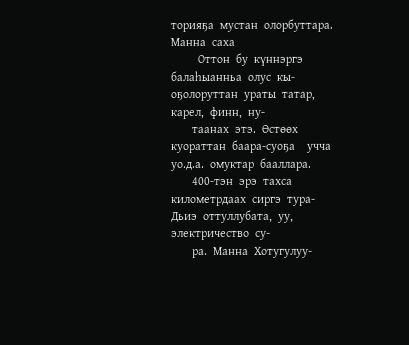торияҕа  мустан  олорбуттара.  Манна  саха
         Оттон  бу  күннэргэ  балаһыанньа  олус  кы-   оҕолоруттан  ураты  татар,  карел,  финн,  ну-
       таанах  этэ.  Өстөөх  куораттан  баара-суоҕа    учча  уо.д.а.  омуктар  бааллара.
       400-тэн  эрэ  тахса  километрдаах  сиргэ  тура-    Дьиэ  оттуллубата,  уу,  электричество  су-
       ра.  Манна  Хотугулуу-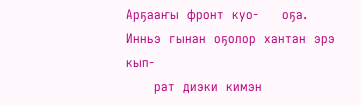Арҕааҥы  фронт  куо-      оҕа.  Инньэ  гынан  оҕолор  хантан  эрэ  кып-
       рат  диэки  кимэн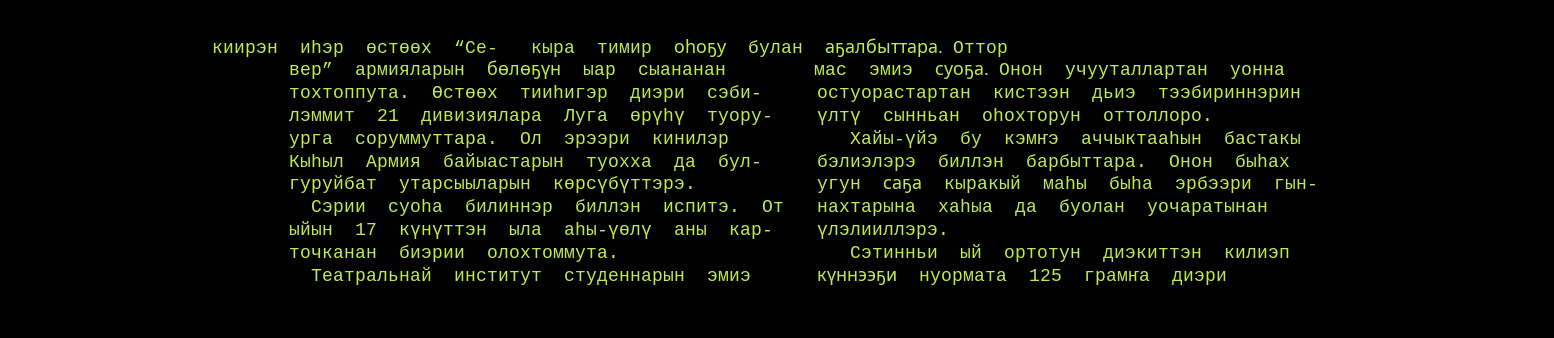киирэн  иһэр  өстөөх  “Се-   кыра  тимир  оһоҕу  булан  аҕалбыттара.  Оттор
       вер”  армияларын  бөлөҕүн  ыар  сыананан        мас  эмиэ  суоҕа.  Онон  учууталлартан  уонна
       тохтоппута.  Өстөөх  тииһигэр  диэри  сэби-     остуорастартан  кистээн  дьиэ  тээбириннэрин
       лэммит  21  дивизиялара  Луга  өрүһү  туору-    үлтү  сынньан  оһохторун  оттоллоро.
       урга  соруммуттара.  Ол  эрээри  кинилэр           Хайы-үйэ  бу  кэмҥэ  аччыктааһын  бастакы
       Кыһыл  Армия  байыастарын  туохха  да  бул-     бэлиэлэрэ  биллэн  барбыттара.  Онон  быһах
       гуруйбат  утарсыыларын  көрсүбүттэрэ.           угун  саҕа  кыракый  маһы  быһа  эрбээри  гын-
         Сэрии  суоһа  билиннэр  биллэн  испитэ.  От   нахтарына  хаһыа  да  буолан  уочаратынан
       ыйын  17  күнүттэн  ыла  аһы-үөлү  аны  кар-    үлэлииллэрэ.
       точканан  биэрии  олохтоммута.                     Сэтинньи  ый  ортотун  диэкиттэн  килиэп
         Театральнай  институт  студеннарын  эмиэ      күннээҕи  нуормата  125  грамҥа  диэри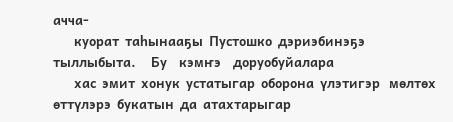ачча-
       куорат  таһынааҕы  Пустошко  дэриэбинэҕэ        тыллыбыта.     Бу    кэмҥэ    доруобуйалара
       хас  эмит  хонук  устатыгар  оборона  үлэтигэр   мөлтөх  өттүлэрэ  букатын  да  атахтарыгар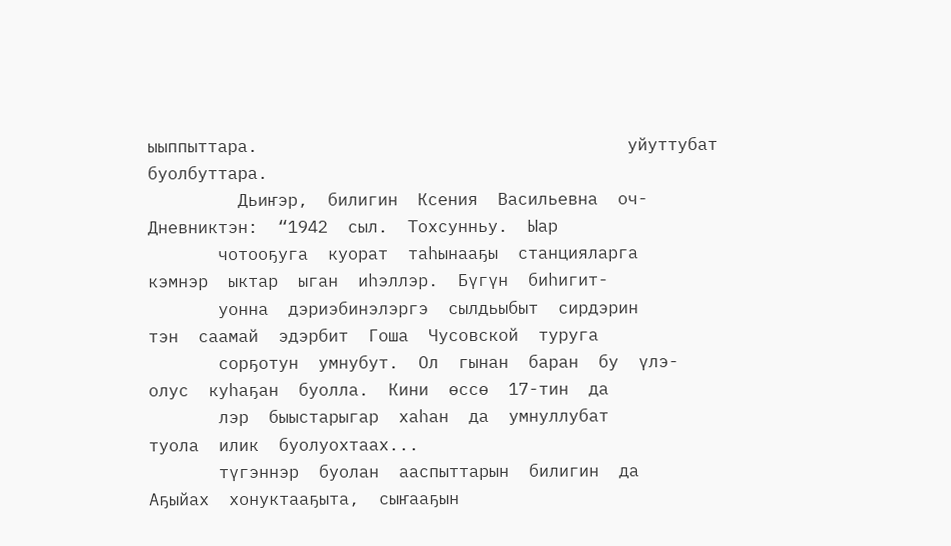ыыппыттара.                                     уйуттубат  буолбуттара.
         Дьиҥэр,  билигин  Ксения  Васильевна  оч-       Дневниктэн:  “1942  сыл.  Тохсунньу.  Ыар
       чотооҕуга  куорат  таһынааҕы  станцияларга      кэмнэр  ыктар  ыган  иһэллэр.  Бүгүн  биһигит-
       уонна  дэриэбинэлэргэ  сылдьыбыт  сирдэрин      тэн  саамай  эдэрбит  Гоша  Чусовской  туруга
       сорҕотун  умнубут.  Ол  гынан  баран  бу  үлэ-   олус  куһаҕан  буолла.  Кини  өссө  17-тин  да
       лэр  быыстарыгар  хаһан  да  умнуллубат         туола  илик  буолуохтаах...
       түгэннэр  буолан  ааспыттарын  билигин  да        Аҕыйах  хонуктааҕыта,  сыҥааҕын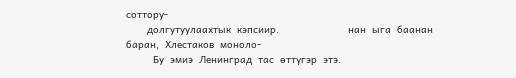соттору-
       долгутуулаахтык  кэпсиир.                       нан  ыга  баанан  баран,  Хлестаков  моноло-
         Бу  эмиэ  Ленинград  тас  өттүгэр  этэ.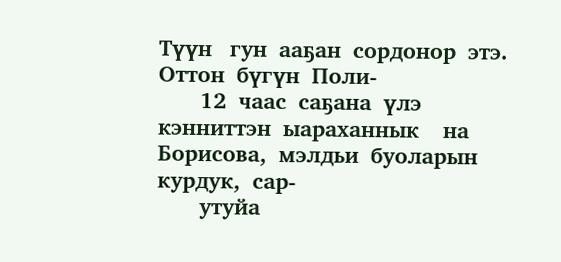Түүн   гун  ааҕан  сордонор  этэ.  Оттон  бүгүн  Поли-
       12  чаас  саҕана  үлэ  кэнниттэн  ыараханнык    на  Борисова,  мэлдьи  буоларын  курдук,  сар-
       утуйа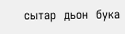сытар  дьон  бука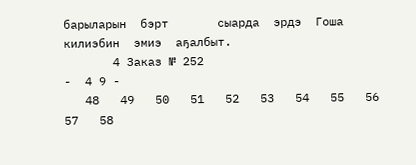барыларын  бэрт       сыарда  эрдэ  Гоша  килиэбин  эмиэ  аҕалбыт.
       4 Заказ № 252                              -  4 9 -
   48   49   50   51   52   53   54   55   56   57   58